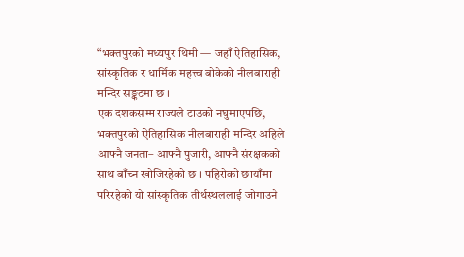“भक्तपुरको मध्यपुर थिमी — जहाँ ऐतिहासिक, सांस्कृतिक र धार्मिक महत्त्व बोकेको नीलबाराही मन्दिर सङ्कटमा छ ।
एक दशकसम्म राज्यले टाउको नघुमाएपछि, भक्तपुरको ऐतिहासिक नीलबाराही मन्दिर अहिले आफ्नै जनता– आफ्नै पुजारी, आफ्नै संरक्षकको साथ बाँच्न खोजिरहेको छ । पहिरोको छायाँमा परिरहेको यो सांस्कृतिक तीर्थस्थललाई जोगाउने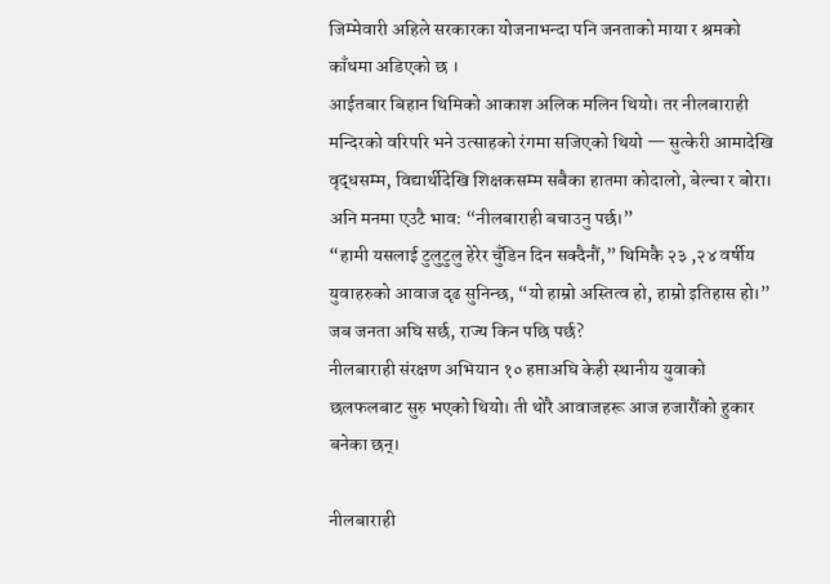जिम्मेवारी अहिले सरकारका योजनाभन्दा पनि जनताको माया र श्रमको काँधमा अडिएको छ ।
आईतबार बिहान थिमिको आकाश अलिक मलिन थियो। तर नीलबाराही मन्दिरको वरिपरि भने उत्साहको रंगमा सजिएको थियो — सुत्केरी आमादेखि वृद्धसम्म, विद्यार्थीदेखि शिक्षकसम्म सबैका हातमा कोदालो, बेल्चा र बोरा। अनि मनमा एउटै भाव: “नीलबाराही बचाउनु पर्छ।”
“हामी यसलाई टुलुटुलु हेरेर चुँडिन दिन सक्दैनौं,” थिमिकै २३ ,२४ वर्षीय युवाहरुको आवाज दृढ सुनिन्छ, “यो हाम्रो अस्तित्व हो, हाम्रो इतिहास हो।”
जब जनता अघि सर्छ, राज्य किन पछि पर्छ?
नीलबाराही संरक्षण अभियान १० हप्ताअघि केही स्थानीय युवाको छलफलबाट सुरु भएको थियो। ती थोरै आवाजहरू आज हजारौंको हुकार बनेका छन्।

नीलबाराही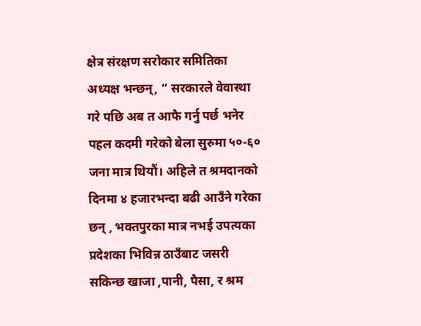क्षेत्र संरक्षण सरोकार समितिका अध्यक्ष भन्छन्, “ सरकारले वेवास्था गरे पछि अब त आफै गर्नु पर्छ भनेर पहल कदमी गरेको बेला सुरुमा ५०-६० जना मात्र थियौं। अहिले त श्रमदानको दिनमा ४ हजारभन्दा बढी आउँने गरेका छन् , भक्तपुरका मात्र नभई उपत्यका प्रदेशका भिविन्न ठाउँबाट जसरी सकिन्छ खाजा ,पानी, पैसा, र श्रम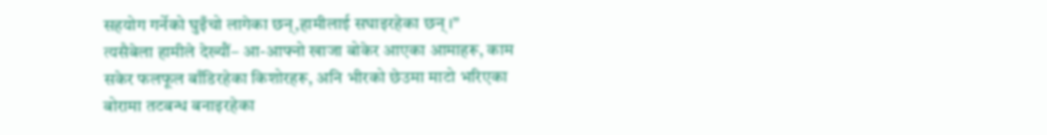सहयोग गर्नेको घुइँचो लागेका छन्,हामीलाई सघाइरहेका छन् ।”
त्यसैबेला हामीले देख्यौं– आ-आफ्नो खाजा बोकेर आएका आमाहरू, काम सकेर फलफूल बाँडिरहेका किशोरहरू, अनि भीरको छेउमा माटो भरिएका बोरामा तटबन्ध बनाइरहेका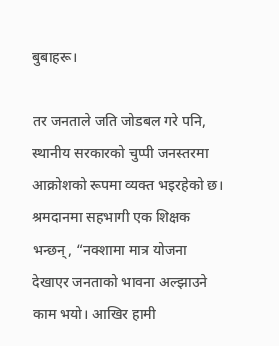बुबाहरू।

तर जनताले जति जोडबल गरे पनि, स्थानीय सरकारको चुप्पी जनस्तरमा आक्रोशको रूपमा व्यक्त भइरहेको छ।
श्रमदानमा सहभागी एक शिक्षक भन्छन्, “नक्शामा मात्र योजना देखाएर जनताको भावना अल्झाउने काम भयो। आखिर हामी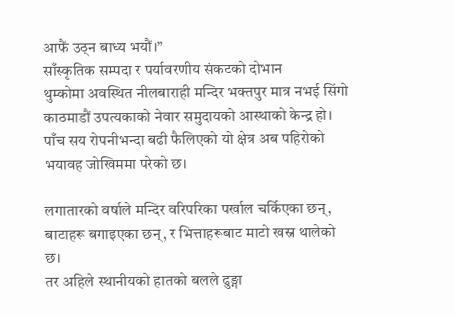आफैं उठ्न बाध्य भयौं।”
साँस्कृतिक सम्पदा र पर्यावरणीय संकटको दोभान
थुम्कोमा अवस्थित नीलबाराही मन्दिर भक्तपुर मात्र नभई सिंगो काठमाडौं उपत्यकाको नेवार समुदायको आस्थाको केन्द्र हो। पाँच सय रोपनीभन्दा बढी फैलिएको यो क्षेत्र अब पहिरोको भयावह जोखिममा परेको छ।

लगातारको वर्षाले मन्दिर वरिपरिका पर्खाल चर्किएका छन्, बाटाहरू बगाइएका छन्, र भित्ताहरूबाट माटो खस्न थालेको छ।
तर अहिले स्थानीयको हातको बलले ढुङ्गा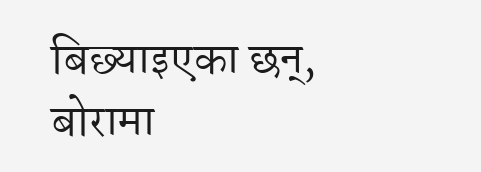बिछ्याइएका छन्, बोरामा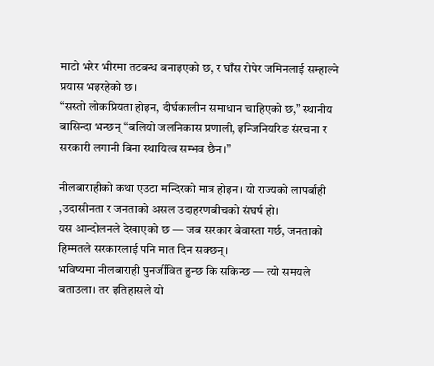माटो भरेर भीरमा तटबन्ध बनाइएको छ, र घाँस रोपेर जमिनलाई सम्हाल्ने प्रयास भइरहेको छ।
“सस्तो लोकप्रियता होइन, दीर्घकालीन समाधान चाहिएको छ,” स्थानीय बासिन्दा भन्छन् “बलियो जलनिकास प्रणाली, इन्जिनियरिङ संरचना र सरकारी लगानी बिना स्थायित्व सम्भव छैन।”

नीलबाराहीको कथा एउटा मन्दिरको मात्र होइन। यो राज्यको लापर्बाही ,उदासीनता र जनताको असल उदाहरणबीचको संघर्ष हो।
यस आन्दोलनले देखाएको छ — जब सरकार बेवास्ता गर्छ, जनताको हिम्मतले सरकारलाई पनि मात दिन सक्छन्।
भविष्यमा नीलबाराही पुनर्जीवित हुन्छ कि सकिन्छ — त्यो समयले बताउला। तर इतिहासले यो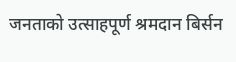जनताको उत्साहपूर्ण श्रमदान बिर्सन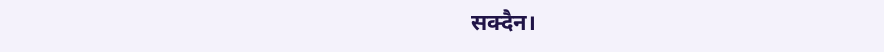सक्दैन।